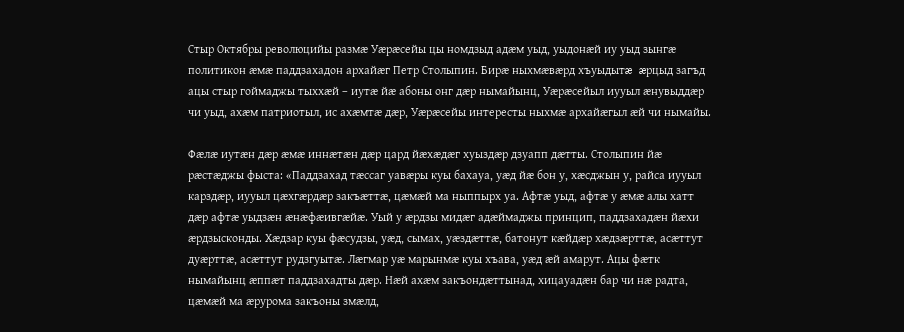Стыр Октябры революцийы размæ Уæрæсейы цы номдзыд адæм уыд, уыдонæй иу уыд зынгæ политикон æмæ паддзахадон архайæг Петр Столыпин. Бирæ ныхмæвæрд хъуыдытæ æрцыд загъд ацы стыр гоймаджы тыххæй – иутæ йæ абоны онг дæр нымайынц, Уæрæсейыл иууыл æнувыддæр чи уыд, ахæм патриотыл, ис ахæмтæ дæр, Уæрæсейы интересты ныхмæ архайæгыл æй чи нымайы.

Фæлæ иутæн дæр æмæ иннæтæн дæр цард йæхæдæг хуыздæр дзуапп дæтты. Столыпин йæ рæстæджы фыста: «Паддзахад тæссаг уавæры куы бахауа, уæд йæ бон у, хæсджын у, райса иууыл карздæр, иууыл цæхгæрдæр закъæттæ, цæмæй ма ныппырх уа. Афтæ уыд, афтæ у æмæ алы хатт дæр афтæ уыдзæн æнæфæивгæйæ. Уый у æрдзы мидæг адæймаджы принцип, паддзахадæн йæхи æрдзысконды. Хæдзар куы фæсудзы, уæд, сымах, уæздæттæ, батонут кæйдæр хæдзæрттæ, асæттут дуæрттæ, асæттут рудзгуытæ. Лæгмар уæ марынмæ куы хъава, уæд æй амарут. Ацы фæтк нымайынц æппæт паддзахадты дæр. Нæй ахæм закъондæттынад, хицауадæн бар чи нæ радта, цæмæй ма æрурома закъоны змæлд,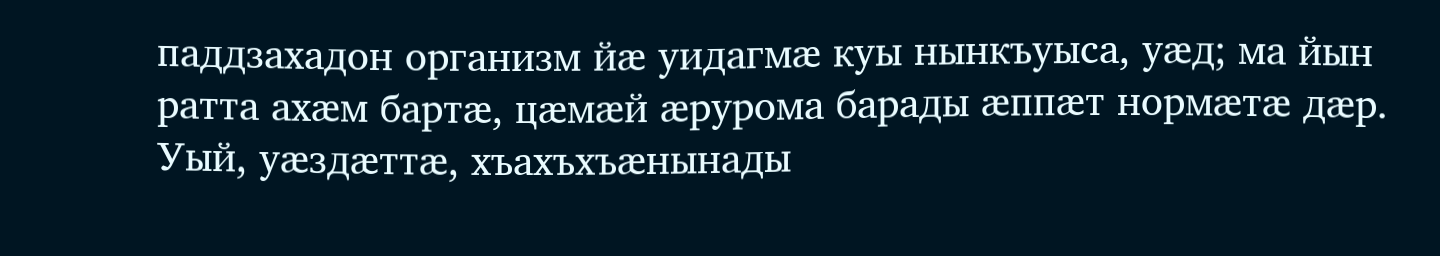паддзахадон организм йæ уидагмæ куы нынкъуыса, уæд; ма йын ратта ахæм бартæ, цæмæй æрурома барады æппæт нормæтæ дæр. Уый, уæздæттæ, хъахъхъæнынады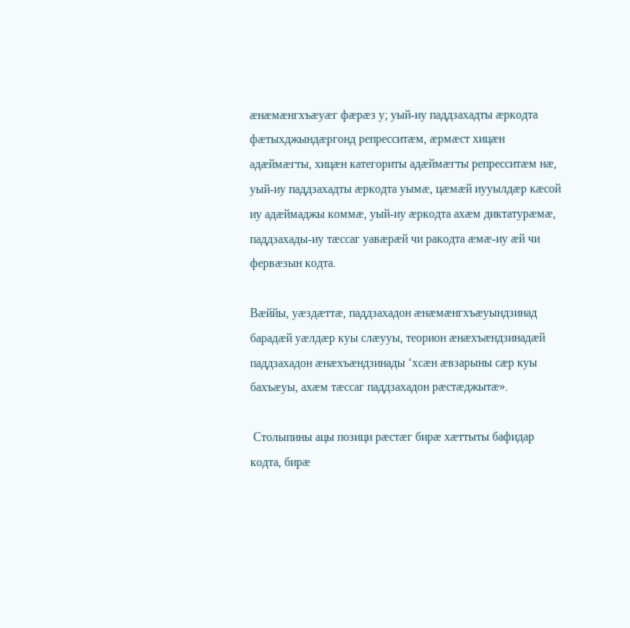æнæмæнгхъæуæг фæрæз у; уый-иу паддзахадты æркодта фæтыхджындæргонд репресситæм, æрмæст хицæн адæймæгты, хицæн категориты адæймæгты репресситæм нæ,  уый-иу паддзахадты æркодта уымæ, цæмæй иууылдæр кæсой иу адæймаджы коммæ, уый-иу æркодта ахæм диктатурæмæ, паддзахады-иу тæссаг уавæрæй чи ракодта æмæ-иу æй чи фервæзын кодта.

Вæййы, уæздæттæ, паддзахадон æнæмæнгхъæуындзинад барадæй уæлдæр куы слæууы, теорион æнæхъæндзинадæй паддзахадон æнæхъæндзинады ‘хсæн æвзарыны сæр куы бахъæуы, ахæм тæссаг паддзахадон рæстæджытæ».

 Столыпины ацы позици рæстæг бирæ хæттыты бафидар кодта, бирæ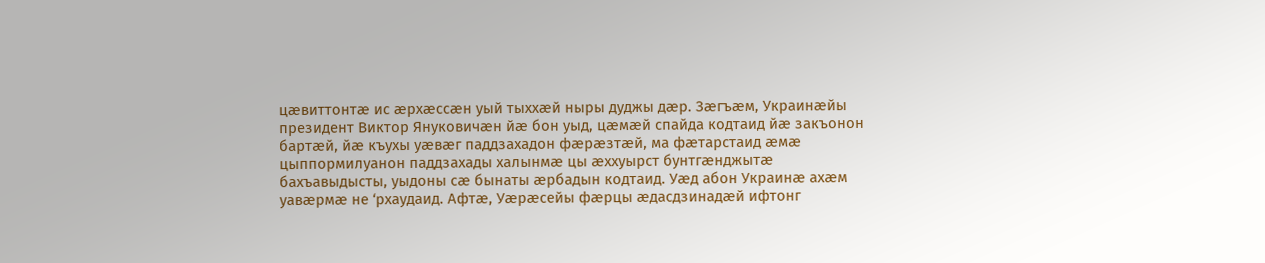цæвиттонтæ ис æрхæссæн уый тыххæй ныры дуджы дæр. Зæгъæм, Украинæйы президент Виктор Януковичæн йæ бон уыд, цæмæй спайда кодтаид йæ закъонон бартæй, йæ къухы уæвæг паддзахадон фæрæзтæй, ма фæтарстаид æмæ цыппормилуанон паддзахады халынмæ цы æххуырст бунтгæнджытæ бахъавыдысты, уыдоны сæ бынаты æрбадын кодтаид. Уæд абон Украинæ ахæм уавæрмæ не ‘рхаудаид. Афтæ, Уæрæсейы фæрцы æдасдзинадæй ифтонг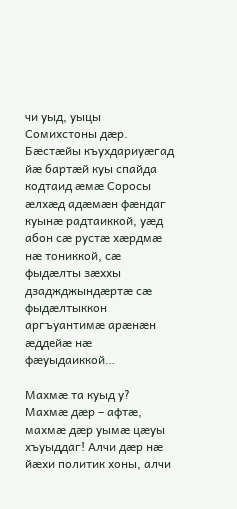чи уыд, уыцы Сомихстоны дæр. Бæстæйы къухдариуæгад йæ бартæй куы спайда кодтаид æмæ Соросы æлхæд адæмæн фæндаг куынæ радтаиккой, уæд абон сæ рустæ хæрдмæ нæ тониккой, сæ фыдæлты зæххы дзаджджындæртæ сæ фыдæлтыккон аргъуантимæ арæнæн æддейæ нæ фæуыдаиккой…

Махмæ та куыд у? Махмæ дæр – афтæ, махмæ дæр уымæ цæуы хъуыддаг! Алчи дæр нæ йæхи политик хоны, алчи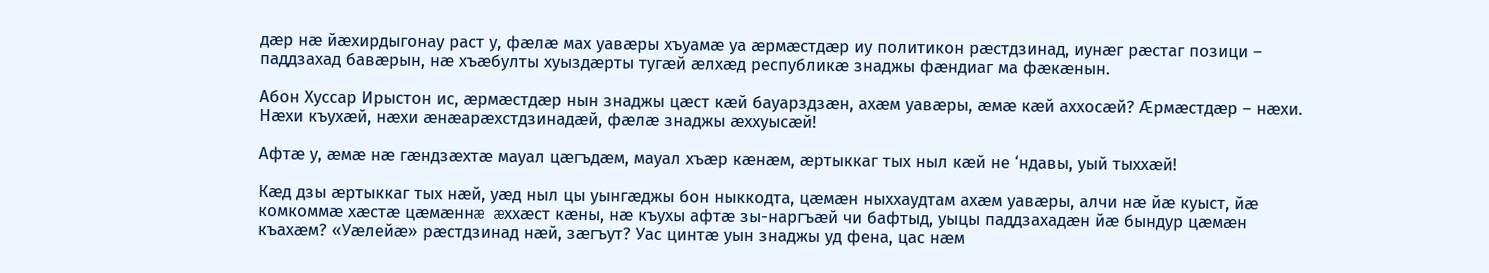дæр нæ йæхирдыгонау раст у, фæлæ мах уавæры хъуамæ уа æрмæстдæр иу политикон рæстдзинад, иунæг рæстаг позици – паддзахад бавæрын, нæ хъæбулты хуыздæрты тугæй æлхæд республикæ знаджы фæндиаг ма фæкæнын.

Абон Хуссар Ирыстон ис, æрмæстдæр нын знаджы цæст кæй бауарздзæн, ахæм уавæры, æмæ кæй аххосæй? Æрмæстдæр – нæхи. Нæхи къухæй, нæхи æнæарæхстдзинадæй, фæлæ знаджы æххуысæй!

Афтæ у, æмæ нæ гæндзæхтæ мауал цæгъдæм, мауал хъæр кæнæм, æртыккаг тых ныл кæй не ‘ндавы, уый тыххæй!

Кæд дзы æртыккаг тых нæй, уæд ныл цы уынгæджы бон ныккодта, цæмæн ныххаудтам ахæм уавæры, алчи нæ йæ куыст, йæ комкоммæ хæстæ цæмæннæ æххæст кæны, нæ къухы афтæ зы-наргъæй чи бафтыд, уыцы паддзахадæн йæ бындур цæмæн къахæм? «Уæлейæ» рæстдзинад нæй, зæгъут? Уас цинтæ уын знаджы уд фена, цас нæм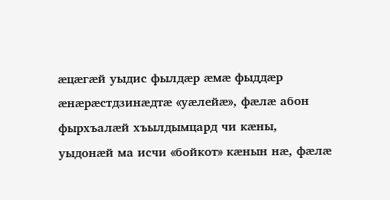æцæгæй уыдис фылдæр æмæ фыддæр æнæрæстдзинæдтæ «уæлейæ», фæлæ абон фырхъалæй хъылдымцард чи кæны, уыдонæй ма исчи «бойкот» кæнын нæ, фæлæ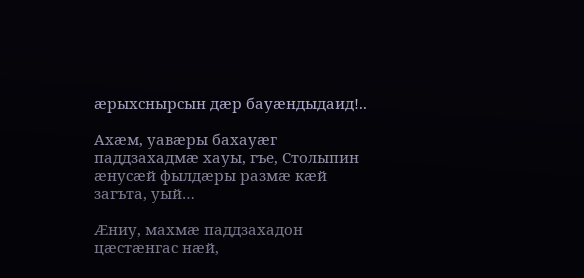æрыхснырсын дæр бауæндыдаид!..

Ахæм, уавæры бахауæг паддзахадмæ хауы, гъе, Столыпин æнусæй фылдæры размæ кæй загъта, уый…

Æниу, махмæ паддзахадон цæстæнгас нæй,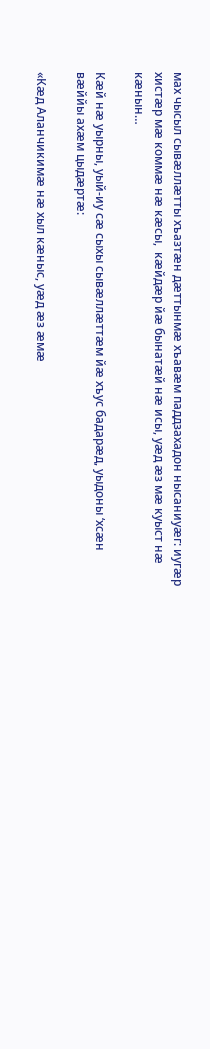мах чысыл сывæллæтты хъазтæн дæттынмæ хъавæм паддзахадон нысаниуæг: иугæр хистæр мæ коммæ нæ кæсы,  кæйдæр йæ бынатæй нæ исы, уæд æз мæ куыст нæ кæнын…

Кæй нæ уырны, уый-иу сæ сыхы сывæллæттæм йæ хъус бадарæд, уыдоны ‘хсæн вæййы ахæм цыдæртæ:

«Кæд Аланчикимæ нæ хыл кæныс, уæд æз æмæ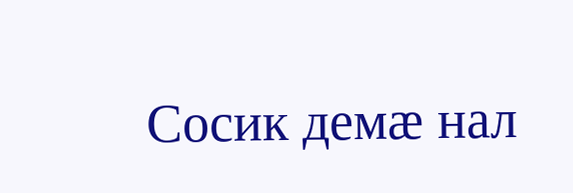Сосик демæ нал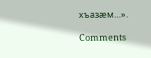хъазæм…».

Comments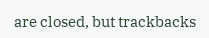are closed, but trackbacks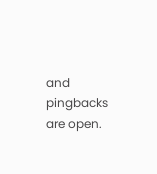and pingbacks are open.